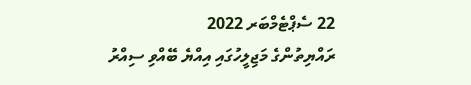22 ސެޕްޓެމްބަރ 2022
ރައްޔިތުންގެ މަޖިލީހުގައި އިއްޔެ ބޭއްވި ސިއްރު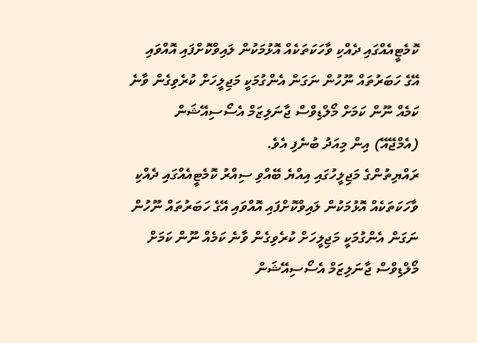ކޮމެޓީއެއްގައި ދެއްކި ވާހަކަތަކެއް އޮޅުމަކުން ލައިވްކޮށްފައި އޮއްވައި އޭގެ ހަބަރުތައް ނޫހުން ނަގަން އެންގުމަކީ މަޖިލީހަށް ކުރެވިގެން ވާނެ ކަމެއް ނޫން ކަމަށް މޯލްޑިވްސް ޖާނަލިޒަމް އެސޯސިއޭޝަން (އެމްޖޭއޭ) އިން މިއަދު ބުނެފި އެވެ.
ރައްޔިތުންގެ މަޖިލީހުގައި އިއްޔެ ބޭއްވި ސިއްރު ކޮމެޓީއެއްގައި ދެއްކި ވާހަކަތަކެއް އޮޅުމަކުން ލައިވްކޮށްފައި އޮއްވައި އޭގެ ހަބަރުތައް ނޫހުން ނަގަން އެންގުމަކީ މަޖިލީހަށް ކުރެވިގެން ވާނެ ކަމެއް ނޫން ކަމަށް މޯލްޑިވްސް ޖާނަލިޒަމް އެސޯސިއޭޝަން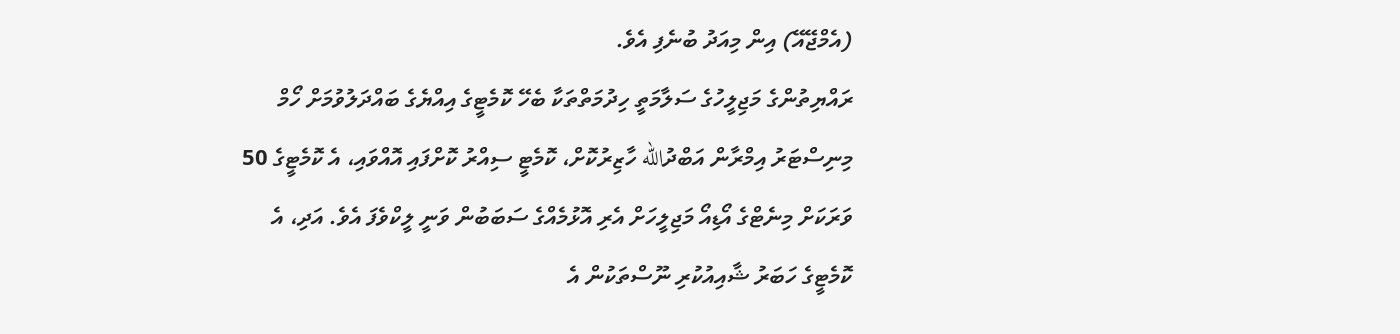(އެމްޖޭއޭ) އިން މިއަދު ބުނެފި އެވެ.
ރައްޔިތުންގެ މަޖިލީހުގެ ސަލާމަތީ ހިދުމަތްތަކާ ބެހޭ ކޮމެޓީގެ އިއްޔެގެ ބައްދަލުވުމަށް ހޯމް މިނިސްޓަރު އިމްރާން އަބްދުالله ހާޒިރުކޮށް، ކޮމެޓީ ސިއްރު ކޮށްފައި އޮއްވައި، އެ ކޮމެޓީގެ 50 ވަރަކަށް މިނެޓްގެ އޯޑިއޯ މަޖިލީހަށް އެރި އޮޅުމެއްގެ ސަބަބުން ވަނީ ލީކްވެފަ އެވެ. އަދި، އެ ކޮމެޓީގެ ހަބަރު ޝާއިއުކުރި ނޫސްތަކުން އެ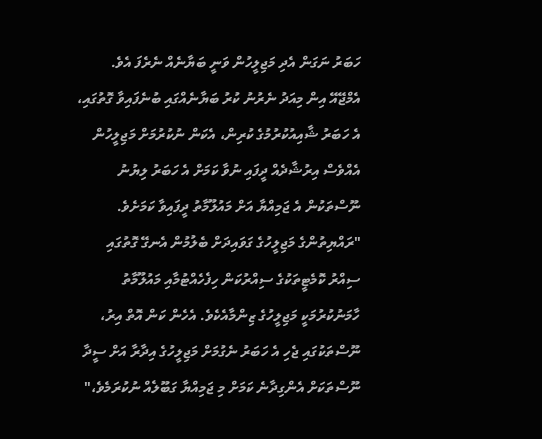ހަބަރު ނަގަން އެދި މަޖިލީހުން ވަނީ ބަޔާނެއް ނެރެފަ އެވެ.
އެމްޖޭއޭ އިން މިއަދު ނެރުނު ކުރު ބަޔާނެއްގައި ބުނެފައިވާ ގޮތުގައި، އެ ހަބަރު ޝާއިއުކުރުމުގެ ކުރިން، އެކަން ނުކުރުމަށް މަޖިލީހުން އެއްވެސް އިރުޝާދެއް ދީފައި ނުވާ ކަމަށް އެ ހަބަރު ލިޔުނު ނޫސްތަކުން އެ ޖަމިއްޔާ އަށް މައުލޫމާތު ދީފައިވާ ކަމަށެވެ.
"ރައްޔިތުންގެ މަޖިލީހުގެ ގަވައިދަށް ބެލުމުން އެނގޭ ގޮތުގައި ސިއްރު ކޮމެޓީތަކުގެ ސިއްރުކަން ހިފެހެއްޓުމާއި މައުލޫމާތު ހާމަނުކުރުމަކީ މަޖިލީހުގެ ޒިންމާއެކެވެ. އެހެން ކަން އޮތް އިރު، ނޫސްތަކުގައި ޖެހި އެ ހަބަރު ނެގުމަށް މަޖިލީހުގެ އިދާރާ އަށް ސީދާ ނޫސްތަކަށް އެންގިދާނެ ކަމަށް މި ޖަމިއްޔާ ގަބޫލެއް ނުކުރަމެވެ،"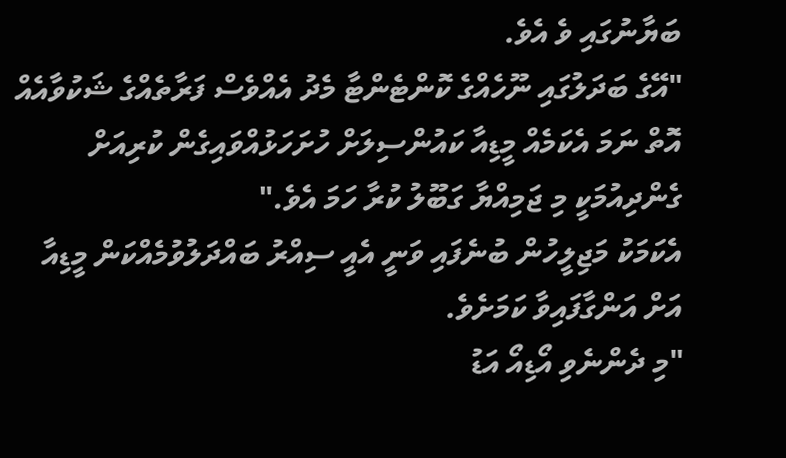ބަޔާނުގައި ވެ އެވެ.
"އޭގެ ބަދަލުގައި ނޫހެއްގެ ކޮންޓެންޓާ މެދު އެއްވެސް ފަރާތެއްގެ ޝަކުވާއެއް އޮތް ނަމަ އެކަމެއް މީޑިއާ ކައުންސިލަށް ހުށަހަޅުއްވައިގެން ކުރިއަށް ގެންދިއުމަކީ މި ޖަމިއްޔާ ގަބޫލު ކުރާ ހަމަ އެވެ."
އެކަމަކު މަޖިލީހުން ބުނެފައި ވަނީ އެއީ ސިއްރު ބައްދަލުވުމެއްކަން މީޑިއާ އަށް އަންގާފައިވާ ކަމަށެވެ.
"މި ދެންނެވި އޯޑިއޯ އަޑު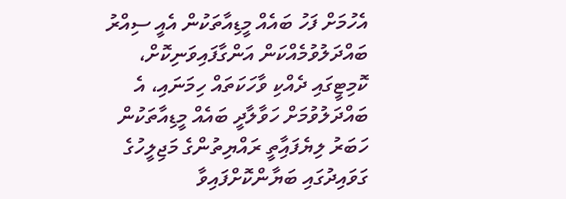އެހުމަށް ފަހު ބައެއް މީޑިއާތަކުން އެއީ ސިއްރު ބައްދަލުވުމެއްކަން އަންގާފައިވަނިކޮށް، ކޮމިޓީގައި ދެއްކި ވާހަކަތައް ހިމަނައި، އެ ބައްދަލުވުމަށް ހަވާލާދީ ބައެއް މީޑިއާތަކުން ހަބަރު ލިޔެފައިާތީ ރައްޔިތުންގެ މަޖިލީހުގެ ގަވައިދުގައި ބަޔާންކޮށްފައިވާ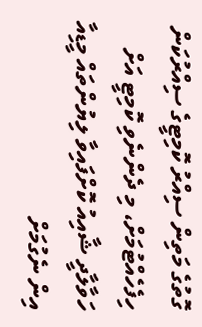ގޮތުގެ މަތިން ސިއްރު ކޮމިޓީގެ ސިއްރުކަން ހިފެހެއްޓުމަށް، މި ދެންނެވި ކޮމިޓީ އަށް ހަވާލާދީ ޝާއިއު ކޮށްފައިވާ ލިޔުންތައް މީޑިއާ އިން ނެގުމަށް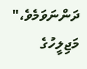ދަންނަވަމެވެ،" މަޖިލީހުގެ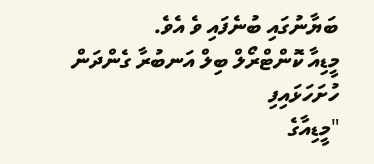ބަޔާނުގައި ބުނެފައި ވެ އެވެ.
މީޑިއާ ކޮންޓްރޯލް ބިލް އަނބުރާ ގެންދަން ހުށަހަޅައިފި
"މީޑިއާގެ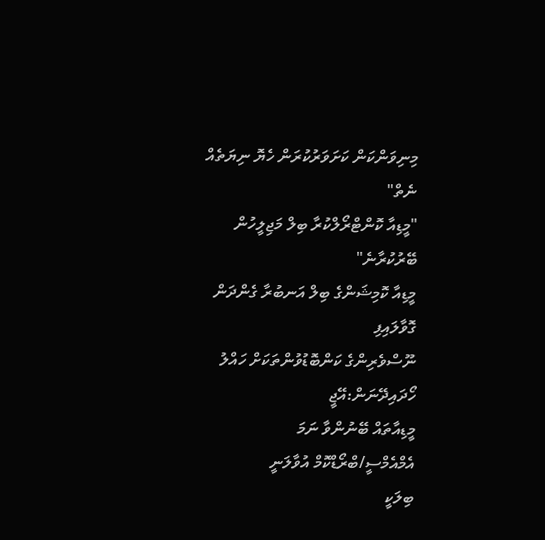މިނިވަންކަން ކަށަވަރުކުރަން ހެޔޮ ނިޔަތެއް ނެތް"
"މީޑިއާ ކޮންޓްރޯލްކުރާ ބިލް މަޖިލީހުން ބޭރުކުރާނެ"
މީޑިއާ ކޮމިޝަންގެ ބިލް އަނބުރާ ގެންދަން ގޮވާލައިފި
ނޫސްވެރިންގެ ކަންބޮޑުވުންތަކަށް ހައްލު ހޯދައިދޭނަން:އޭޖީ
މީޑިއާތައް ބޭނުންވާ ނަމަ އެމްއެމްސީ/ބްރޯޑްކޮމް އުވާލަނީ
ބިލަކީ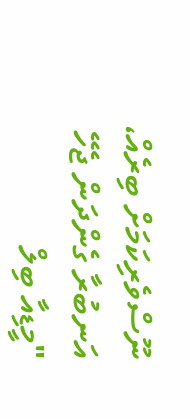ނޫސްވެރިކަމަށް ބިރެއް، އަނބުރާ ގެންދަން ޖެހޭ
"މީޑިއާ ބިލް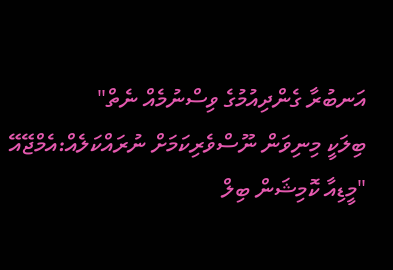އަނބުރާ ގެންދިއުމުގެ ވިސްނުމެއް ނެތް"
ބިލަކީ މިނިވަން ނޫސްވެރިކަމަށް ނުރައްކަލެއް:އެމްޖޭއޭ
"މީޑިއާ ކޮމިޝަން ބިލް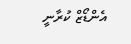އެންޑޯޒް ކުރާނީ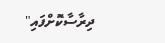ދިރާސާކޮށްފައި"